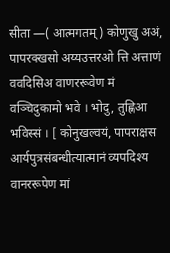सीता —( आत्मगतम् ) कोणुखु अअं, पापरक्खसो अय्यउत्तरओ त्ति अत्ताणं ववदिसिअ वाणररूवेण मं वञ्चिदुकामो भवे । भोदु, तुह्णिआ भविस्सं । [ कोनुखल्वयं, पापराक्षस आर्यपुत्रसंबन्धीत्यात्मानं व्यपदिश्य वानररूपेण मां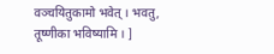वञ्चयितुकामो भवेत् । भवतु, तूष्णीका भविष्यामि । ]